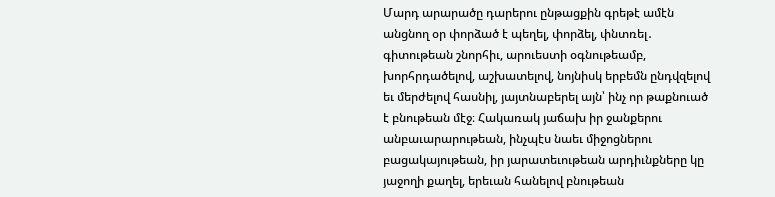Մարդ արարածը դարերու ընթացքին գրեթէ ամէն անցնող օր փորձած է պեղել, փորձել, փնտռել․ գիտութեան շնորհիւ, արուեստի օգնութեամբ, խորհրդածելով, աշխատելով, նոյնիսկ երբեմն ընդվզելով եւ մերժելով հասնիլ, յայտնաբերել այն՝ ինչ որ թաքնուած է բնութեան մէջ։ Հակառակ յաճախ իր ջանքերու անբաւարարութեան, ինչպէս նաեւ միջոցներու բացակայութեան, իր յարատեւութեան արդիւնքները կը յաջողի քաղել, երեւան հանելով բնութեան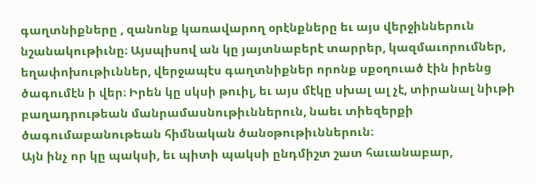գաղտնիքները , զանոնք կառավարող օրէնքները եւ այս վերջիններուն նշանակութիւնը։ Այսպիսով ան կը յայտնաբերէ տարրեր, կազմաւորումներ, եղափոխութիւններ, վերջապէս գաղտնիքներ որոնք սքօղուած էին իրենց ծագումէն ի վեր։ Իրեն կը սկսի թուիլ, եւ այս մէկը սխալ ալ չէ, տիրանալ նիւթի բաղադրութեան մանրամասնութիւններուն, նաեւ տիեզերքի ծագումաբանութեան հիմնական ծանօթութիւններուն։
Այն ինչ որ կը պակսի, եւ պիտի պակսի ընդմիշտ շատ հաւանաբար,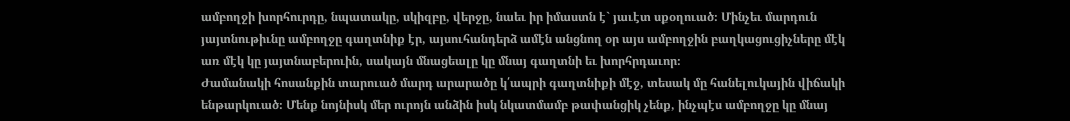ամբողջի խորհուրդը, նպատակը, սկիզբը, վերջը, նաեւ իր իմաստն է` յաւէտ սքօղուած։ Մինչեւ մարդուն յայտնութիւնը ամբողջը գաղտնիք էր, այսուհանդերձ ամէն անցնող օր այս ամբողջին բաղկացուցիչները մէկ առ մէկ կը յայտնաբերուին, սակայն մնացեալը կը մնայ գաղտնի եւ խորհրդաւոր։
Ժամանակի հոսանքին տարուած մարդ արարածը կ՛ապրի գաղտնիքի մէջ, տեսակ մը հանելուկային վիճակի ենթարկուած։ Մենք նոյնիսկ մեր ուրոյն անձին իսկ նկատմամբ թափանցիկ չենք, ինչպէս ամբողջը կը մնայ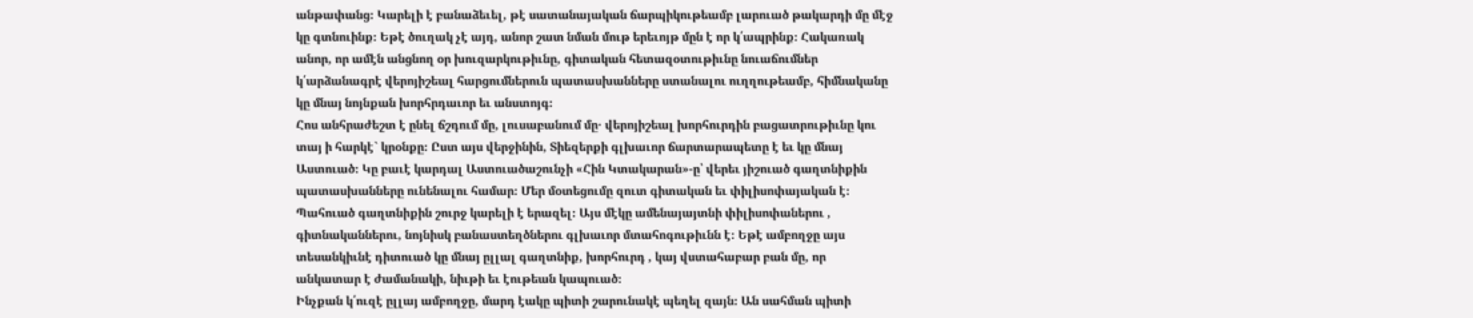անթափանց։ Կարելի է բանաձեւել, թէ սատանայական ճարպիկութեամբ լարուած թակարդի մը մէջ կը գտնուինք։ Եթէ ծուղակ չէ այդ, անոր շատ նման մութ երեւոյթ մըն է որ կ՛ապրինք։ Հակառակ անոր, որ ամէն անցնող օր խուզարկութիւնը, գիտական հետազօտութիւնը նուաճումներ կ՛արձանագրէ վերոյիշեալ հարցումներուն պատասխանները ստանալու ուղղութեամբ, հիմնականը կը մնայ նոյնքան խորհրդաւոր եւ անստոյգ։
Հոս անհրաժեշտ է ընել ճշդում մը, լուսաբանում մը․ վերոյիշեալ խորհուրդին բացատրութիւնը կու տայ ի հարկէ` կրօնքը։ Ըստ այս վերջինին, Տիեզերքի գլխաւոր ճարտարապետը է եւ կը մնայ Աստուած։ Կը բաւէ կարդալ Աստուածաշունչի «Հին Կտակարան»-ը՝ վերեւ յիշուած գաղտնիքին պատասխանները ունենալու համար։ Մեր մօտեցումը զուտ գիտական եւ փիլիսոփայական է։
Պահուած գաղտնիքին շուրջ կարելի է երազել։ Այս մէկը ամենայայտնի փիլիսոփաներու , գիտնականներու, նոյնիսկ բանաստեղծներու գլխաւոր մտահոգութիւնն է։ Եթէ ամբողջը այս տեսանկիւնէ դիտուած կը մնայ ըլլալ գաղտնիք, խորհուրդ , կայ վստահաբար բան մը, որ անկատար է ժամանակի, նիւթի եւ էութեան կապուած։
Ինչքան կ՛ուզէ ըլլայ ամբողջը, մարդ էակը պիտի շարունակէ պեղել զայն։ Ան սահման պիտի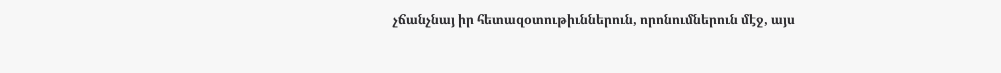չճանչնայ իր հետազօտութիւններուն, որոնումներուն մէջ, այս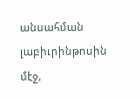անսահման լաբիւրինթոսին մէջ,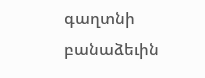գաղտնի բանաձեւին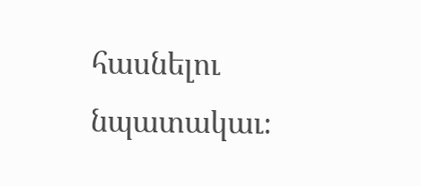հասնելու նպատակաւ։